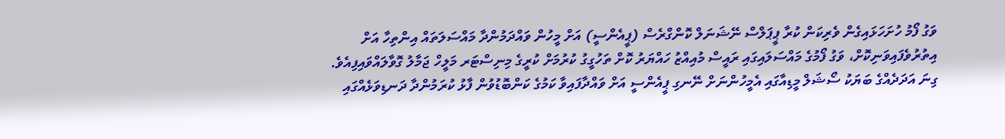ވަގު ފޯމު ހުށަހަޅައިގެން ވެރިކަން ކުރާ ޕީޕަލްސް ނޭޝަނަލް ކޮންގްރެސް (ޕީއެންސީ) އަށް މީހުން ވައްދަމުންދާ މައްސަލަތައް އިންތިހާ އަށް އިތުރުވެފައިވަނިކޮށް، ވަގު ފޯމުގެ މައްސަލައިގައި ރައީސް މުއިއްޒު ހައްޔަރު ކޮށް ތަހުގީގު ކުރުމަށް ކުރީގެ މިނިސްޓަރ މަލީހް ޖަމާލު ގޮވާލައްވައިފިއެވެ.
ގިނަ އަދަދެއްގެ ބަޔަކު ސޯޝަލް މީޑިއާގައި އެމީހުންނަށް ނޭނގި ޕީއެންސީ އަށް ވައްދާފައިވާ ކަމުގެ ކަންބޮޑުވުން ފާޅު ކުރަމުންދާ ދަނޑިވަޅެއްގައި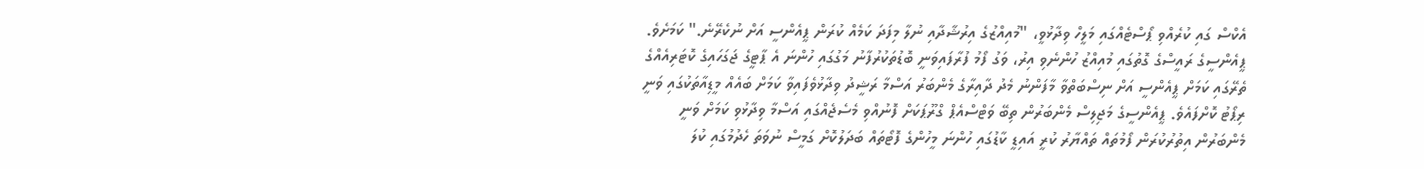އެކްސް ގައި ކުރެއްވި ޕޯސްޓެއްގައި މަލީހް ވިދާޅުވީ، "މުއިއްޒުގެ އިރުޝާދާއި ނުލާ މިފަދަ ކަމެއް ކުރަން ޕީއެންސީ އަށް ނުކެރޭނެ." ކަމަށެވެ.
ޕީއެންސީގެ ރައީސްގެ ގޮތުގައި މުއިއްޒު ހުންނެވި އިރު، ވަގު ފޯމު ފުރާފައިވަނީ ބޮޑުތަކުރުފާނު މަގުގައި ހުންނަ އެ ޕާޓީގެ ޖަގަހައިގެ ކޮޓަރިއެއްގެ ތެރޭގައި ކަމަށް ޕީއެންސީ އަށް ނިސްބަތްވާ މާފަންނު މެދު ދާއިރާގެ މެންބަރު އަސްމާ ރަޝީދު ވިދާޅުވެފައިވާ ކަމަށް ބައެއް މީޑިއާތަކުގައި ވަނީ ރިޕޯޓު ކޮށްފައެވެ. ޕީއެންސީގެ މަޖިލިސް މެންބަރުން ތިބޭ ވަޓްސްއެޕް ގްރޫޕަކަށް ފޮނުއްވި މެސެޖެއްގައި އަސްމާ ވިދާޅުވި ކަމަށް ވަނީ މެންބަރުން އިތުރުކުރަން ފޯމުތައް ތައްޔާރު ކުރީ އައިޑީ ކާޑުގައި ހުންނަ މީހުންގެ ފޮޓޯތައް ބަދަލުކޮށް ގަމީސް ނުވަތަ ހެދުމުގައި ކުލަ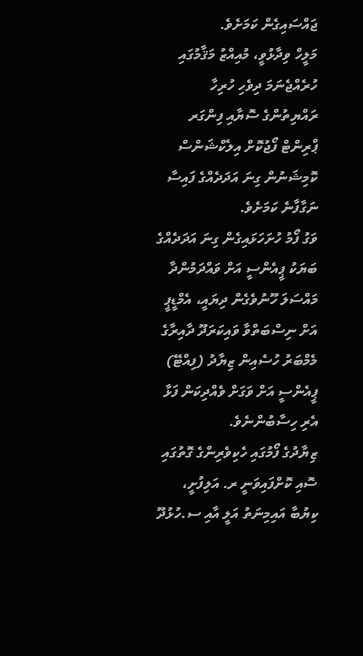ޖައްސައިގެން ކަމަށެވެ.
މަލީހް ވިދާޅުވީ، މުއިއްޒު މަޤާމުގައި ހުރެއްޖެނަމަ ދިވެހި ހުރިހާ ރައްޔިތުންގެ ސޮޔާއި ފިންގަރ ޕްރިންޓް ފޯޖުކޮށް އިލެކްޝަންސް ކޮމިޝަނުން ގިނަ އަދަދެއްގެ ފައިސާ ނަގާފާނެ ކަމަށެވެ.
ވަގު ފޯމު ހުށަހަޅައިގެން ގިނަ އަދަދެއްގެ ބަޔަކު ޕީއެންސީ އަށް ވައްދަމުންދާ މައްސަލަ ހޫނުވެގެން ދިޔައީ، އެމްޑީޕީ އަށް ނިސްބަތްވާ ވައިކަރަދޫ ދާއިރާގެ މެމްބަރު ހުސެއިން ޒިޔާދު (ފިއްޓޭ) ޕީއެންސީ އަށް ވަގަށް ވެއްދިކަން ފަޅާ އެރި ހިސާބުންނެވެ.
ޒިޔާދުގެ ފޯމުގައި ހެކިވެރިންގެ ގޮތުގައި ސޮއި ކޮށްފައިވަނީ ރ. އަލިފުށީ، ކިޔުބާ އައިމިނަތު އަލީ އާއި ސ.ހުޅުދޫ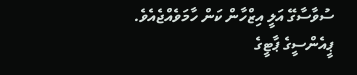ސުވާސާގޭ އަލީ އިޒްހާން ކަން ހާމަވެއްޖެއެވެ.
ޕީއެންސީގެ ޕާޓީގެ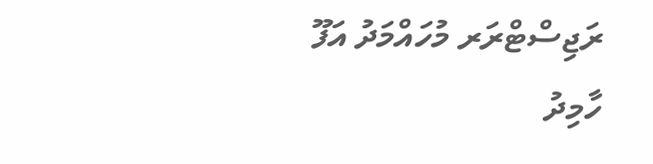ރަޖިސްޓްރަރ މުހައްމަދު އަފޫ ހާމިދު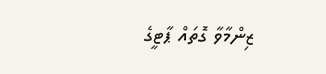ޒިންމާވާ ގޮތައް ޕާޓީގެ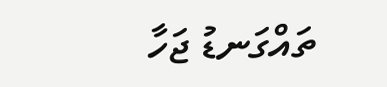ތައްގަނޑު ޖަހާ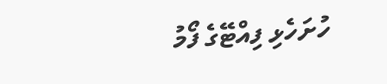ހުށަހެޅި ފިއްޓޭގެ ފޯމު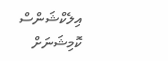އިލެކްޝަންސް ކޮމިޝަނަށް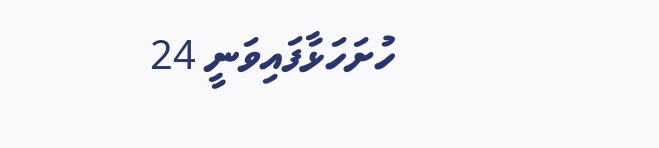ހުށަހަޅާފައިވަނީ 24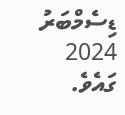ޑިސެމްބަރު 2024 ގައެވެ.